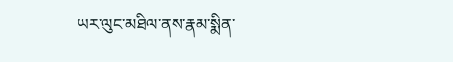ཡར་ལུང་མཐིལ་ནས་རྣམ་སྨིན་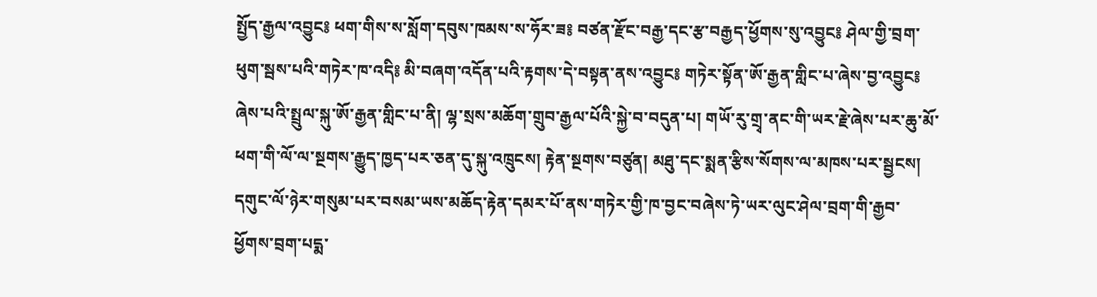སྤྱོད་རྒྱལ་འབྱུང༔ ཕག་གིས་ས་སློག་དབུས་ཁམས་ས་ཧོར་ཟ༔ བཙན་རྫོང་བརྒྱ་དང་རྩ་བརྒྱད་ཕྱོགས་སུ་འབྱུང༔ ཤེལ་གྱི་བྲག་ཕུག་སྦས་པའི་གཏེར་ཁ་འདི༔ མི་བཞག་འདོན་པའི་རྟགས་དེ་བསྟན་ནས་འབྱུང༔ གཏེར་སྟོན་ཨོ་རྒྱན་གླིང་པ་ཞེས་བྱ་འབྱུང༔ ཞེས་པའི་སྤྲུལ་སྐུ་ཨོ་རྒྱན་གླིང་པ་ནི། ལྷ་སྲས་མཆོག་གྲུབ་རྒྱལ་པོའི་སྐྱེ་བ་བདུན་པ། གཡོ་རུ་གྲྭ་ནང་གི་ཡར་རྗེ་ཞེས་པར་ཆུ་མོ་ཕག་གི་ལོ་ལ་སྔགས་རྒྱུད་ཁྱད་པར་ཅན་དུ་སྐུ་འཁྲུངས། རྟེན་སྔགས་བཙུན། མཐུ་དང་སྨན་རྩིས་སོགས་ལ་མཁས་པར་སྦྱངས། དགུང་ལོ་ཉེར་གསུམ་པར་བསམ་ཡས་མཆོད་རྟེན་དམར་པོ་ནས་གཏེར་གྱི་ཁ་བྱང་བཞེས་ཏེ་ཡར་ལུང་ཤེལ་བྲག་གི་རྒྱབ་ཕྱོགས་བྲག་པདྨ་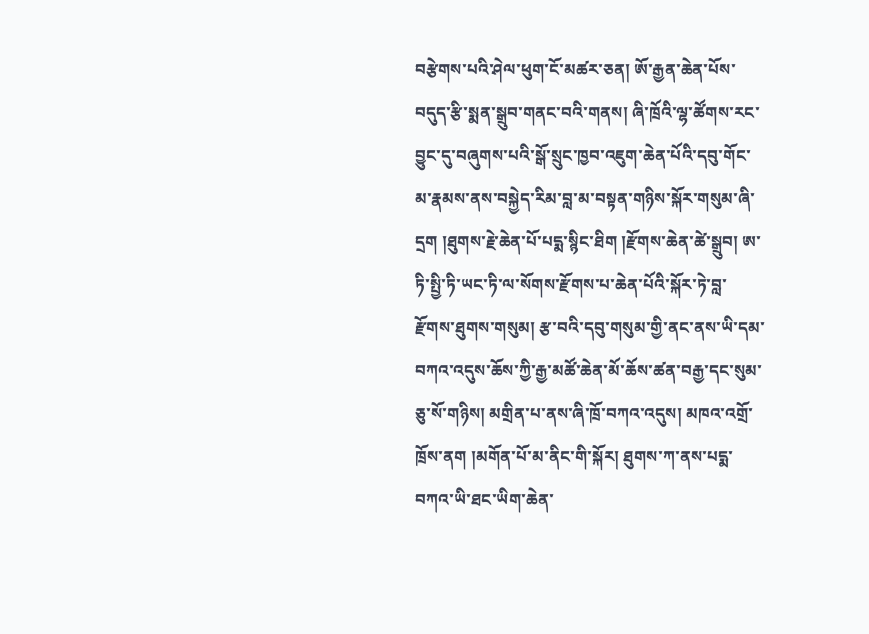བརྩེགས་པའི་ཤེལ་ཕུག་ངོ་མཚར་ཅན། ཨོ་རྒྱན་ཆེན་པོས་བདུད་རྩི་སྨན་སྒྲུབ་གནང་བའི་གནས། ཞི་ཁྲོའི་ལྷ་ཚོགས་རང་བྱུང་དུ་བཞུགས་པའི་སྒོ་སྲུང་ཁྱབ་འཇུག་ཆེན་པོའི་དབུ་གོང་མ་རྣམས་ནས་བསྐྱེད་རིམ་བླ་མ་བསྟན་གཉིས་སྐོར་གསུམ་ཞི་དྲག །ཐུགས་རྗེ་ཆེན་པོ་པདྨ་སྙིང་ཐིག །རྫོགས་ཆེན་ཚེ་སྒྲུབ། ཨ་ཏི་སྤྱི་ཏི་ཡང་ཏི་ལ་སོགས་རྫོགས་པ་ཆེན་པོའི་སྐོར་ཏེ་བླ་རྫོགས་ཐུགས་གསུམ། རྩ་བའི་དབུ་གསུམ་གྱི་ནང་ནས་ཡི་དམ་བཀའ་འདུས་ཆོས་ཀྱི་རྒྱ་མཚོ་ཆེན་མོ་ཆོས་ཚན་བརྒྱ་དང་སུམ་ཅུ་སོ་གཉིས། མགྲིན་པ་ནས་ཞི་ཁྲོ་བཀའ་འདུས། མཁའ་འགྲོ་ཁྲོས་ནག །མགོན་པོ་མ་ནིང་གི་སྐོར། ཐུགས་ཀ་ནས་པདྨ་བཀའ་ཡི་ཐང་ཡིག་ཆེན་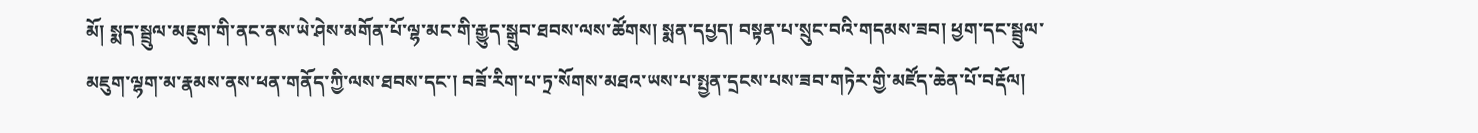མོ། སྨད་སྦྲུལ་མཇུག་གི་ནང་ནས་ཡེ་ཤེས་མགོན་པོ་ལྷ་མང་གི་རྒྱུད་སྒྲུབ་ཐབས་ལས་ཚོགས། སྨན་དཔྱད། བསྟན་པ་སྲུང་བའི་གདམས་ཟབ། ཕྱག་དང་སྦྲུལ་མཇུག་ལྷག་མ་རྣམས་ནས་ཕན་གནོད་ཀྱི་ལས་ཐབས་དང་། བཟོ་རིག་པ་ཏྲ་སོགས་མཐའ་ཡས་པ་སྤྱན་དྲངས་པས་ཟབ་གཏེར་གྱི་མཛོད་ཆེན་པོ་བརྡོལ།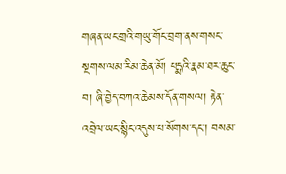གཞན་ཡང་གྲའི་གཡུ་གོང་བྲག་ནས་གསང་སྔགས་ལམ་རིམ་ཆེན་མོ། པདྨའི་རྣམ་ཐར་ཆུང་བ། ཞི་བྱེད་བཀའ་ཆེམས་དོན་གསལ། རྟེན་འབྲེལ་ཡང་སྙིང་འདུས་པ་སོགས་དང་། བསམ་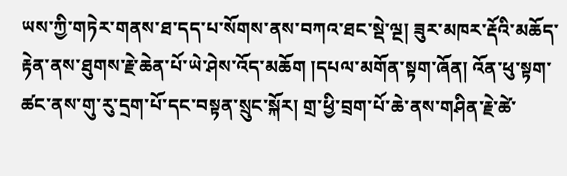ཡས་ཀྱི་གཏེར་གནས་ཐ་དད་པ་སོགས་ནས་བཀའ་ཐང་སྡེ་ལྔ། ཟུར་མཁར་རྡོའི་མཆོད་རྟེན་ནས་ཐུགས་རྗེ་ཆེན་པོ་ཡེ་ཤེས་འོད་མཆོག །དཔལ་མགོན་སྟག་ཞོན། འོན་ཕུ་སྟག་ཚང་ནས་གུ་རུ་དྲག་པོ་དང་བསྟན་སྲུང་སྐོར། གྲ་ཕྱི་བྲག་པོ་ཆེ་ནས་གཤིན་རྗེ་ཚེ་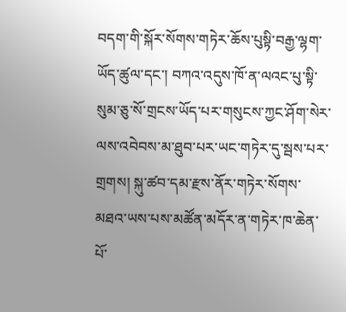བདག་གི་སྐོར་སོགས་གཏེར་ཆོས་པུསྟི་བརྒྱ་ལྷག་ཡོད་ཚུལ་དང་། བཀའ་འདུས་ཁོ་ན་ལའང་པུ་སྟི་སུམ་ཅུ་སོ་གྲངས་ཡོད་པར་གསུངས་ཀྱང་ཤོག་སེར་ལས་འབེབས་མ་ཐུབ་པར་ཡང་གཏེར་དུ་སྦས་པར་གྲགས། སྐུ་ཚབ་དམ་རྫས་ནོར་གཏེར་སོགས་མཐའ་ཡས་པས་མཚོན་མདོར་ན་གཏེར་ཁ་ཆེན་པོ་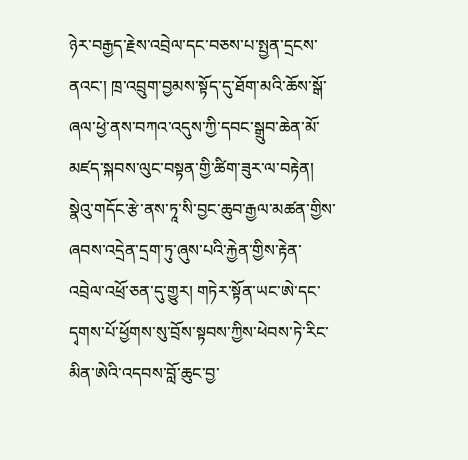ཉེར་བརྒྱད་རྗེས་འབྲེལ་དང་བཅས་པ་སྤྱན་དྲངས་ནའང་། ཁྲ་འབྲུག་བྱམས་སྟོད་དུ་ཐོག་མའི་ཆོས་སྒོ་ཞལ་ཕྱེ་ནས་བཀའ་འདུས་ཀྱི་དབང་སྒྲུབ་ཆེན་མོ་མཛད་སྐབས་ལུང་བསྟན་གྱི་ཚིག་ཟུར་ལ་བརྟེན། སྣེའུ་གདོང་རྩེ་ནས་ཏཱ་སི་བྱང་ཆུབ་རྒྱལ་མཚན་གྱིས་ཞབས་འདྲེན་དྲག་ཏུ་ཞུས་པའི་རྐྱེན་གྱིས་རྟེན་འབྲེལ་འཕྲོ་ཅན་དུ་གྱུར། གཏེར་སྟོན་ཡང་ཨེ་དང་དྭགས་པོ་ཕྱོགས་སུ་བྲོས་སྟབས་ཀྱིས་ཕེབས་ཏེ་རིང་མིན་ཨེའི་འདབས་བློ་ཆུང་བྱ་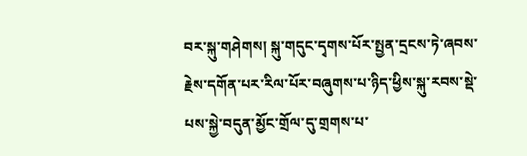བར་སྐུ་གཤེགས། སྐུ་གདུང་དྭགས་པོར་སྤྱན་དྲངས་ཏེ་ཞབས་རྗེས་དགོན་པར་རིལ་པོར་བཞུགས་པ་ཉིད་ཕྱིས་སྐུ་རབས་སྡེ་པས་སྐྱེ་བདུན་མྱོང་གྲོལ་དུ་གྲགས་པ་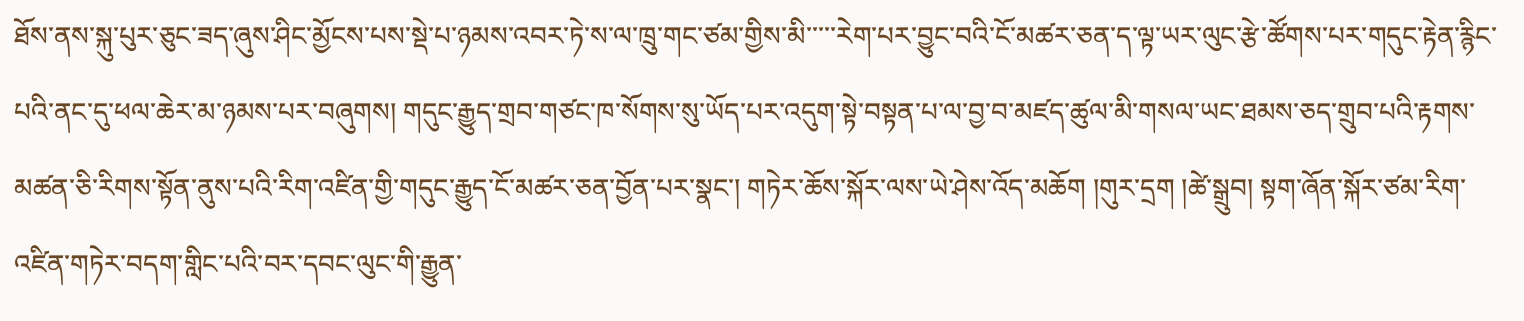ཐོས་ནས་སྐུ་པུར་ཅུང་ཟད་ཞུས་ཤིང་མྱོངས་པས་སྡེ་པ་ཉམས་འབར་ཏེ་ས་ལ་ཁྲུ་གང་ཙམ་གྱིས་མི་་་་་རེག་པར་བྱུང་བའི་ངོ་མཚར་ཅན་ད་ལྟ་ཡར་ལུང་རྩེ་ཚོགས་པར་གདུང་རྟེན་རྙིང་པའི་ནང་དུ་ཕལ་ཆེར་མ་ཉམས་པར་བཞུགས། གདུང་རྒྱུད་གྲབ་གཙང་ཁ་སོགས་སུ་ཡོད་པར་འདུག་སྟེ་བསྟན་པ་ལ་བྱ་བ་མཛད་ཚུལ་མི་གསལ་ཡང་ཐམས་ཅད་གྲུབ་པའི་རྟགས་མཚན་ཅི་རིགས་སྟོན་ནུས་པའི་རིག་འཛིན་གྱི་གདུང་རྒྱུད་ངོ་མཚར་ཅན་བྱོན་པར་སྣང་། གཏེར་ཆོས་སྐོར་ལས་ཡེ་ཤེས་འོད་མཆོག །གུར་དྲག །ཚེ་སྒྲུབ། སྟག་ཞོན་སྐོར་ཙམ་རིག་འཛིན་གཏེར་བདག་གླིང་པའི་བར་དབང་ལུང་གི་རྒྱུན་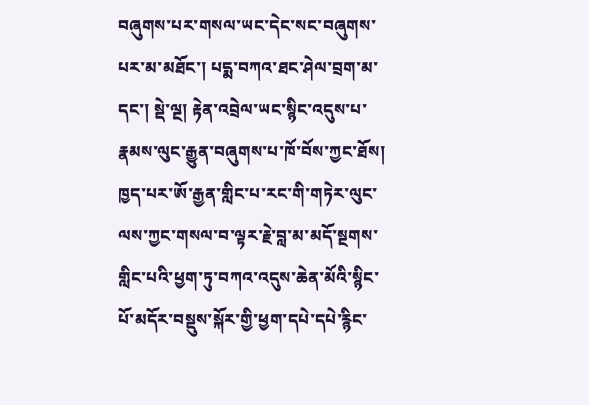བཞུགས་པར་གསལ་ཡང་དེང་སང་བཞུགས་པར་མ་མཐོང་། པདྨ་བཀའ་ཐང་ཤེལ་བྲག་མ་དང་། སྡེ་ལྔ། རྟེན་འབྲེལ་ཡང་སྙིང་འདུས་པ་རྣམས་ལུང་རྒྱུན་བཞུགས་པ་ཁོ་བོས་ཀྱང་ཐོས། ཁྱད་པར་ཨོ་རྒྱན་གླིང་པ་རང་གི་གཏེར་ལུང་ལས་ཀྱང་གསལ་བ་ལྟར་རྗེ་བླ་མ་མདོ་སྔགས་གླིང་པའི་ཕྱག་ཏུ་བཀའ་འདུས་ཆེན་མོའི་སྙིང་པོ་མདོར་བསྡུས་སྐོར་གྱི་ཕྱག་དཔེ་དཔེ་རྙིང་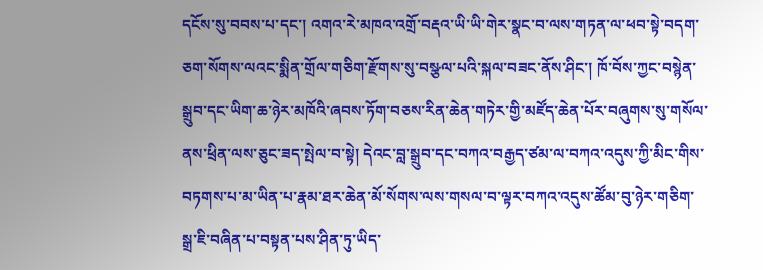དངོས་སུ་བབས་པ་དང་། འགའ་རེ་མཁའ་འགྲོ་བརྡའ་ཡི་ཡི་གེར་སྣང་བ་ལས་གཏན་ལ་ཕབ་སྟེ་བདག་ཅག་སོགས་ལའང་སྨིན་གྲོལ་གཅིག་རྫོགས་སུ་བསྩལ་པའི་སྐལ་བཟང་ནོས་ཤིང་། ཁོ་བོས་ཀྱང་བསྙེན་སྒྲུབ་དང་ཡིག་ཆ་ཉེར་མཁོའི་ཞབས་ཏོག་བཅས་རིན་ཆེན་གཏེར་གྱི་མཛོད་ཆེན་པོར་བཞུགས་སུ་གསོལ་ནས་ཕྲིན་ལས་ཅུང་ཟད་སྤེལ་བ་སྟེ། དེའང་བླ་སྒྲུབ་དང་བཀའ་བརྒྱད་ཙམ་ལ་བཀའ་འདུས་ཀྱི་མིང་གིས་བཏགས་པ་མ་ཡིན་པ་རྣམ་ཐར་ཆེན་མོ་སོགས་ལས་གསལ་བ་ལྟར་བཀའ་འདུས་ཚོམ་བུ་ཉེར་གཅིག་སྒྲ་ཇི་བཞིན་པ་བསྟན་པས་ཤིན་ཏུ་ཡིད་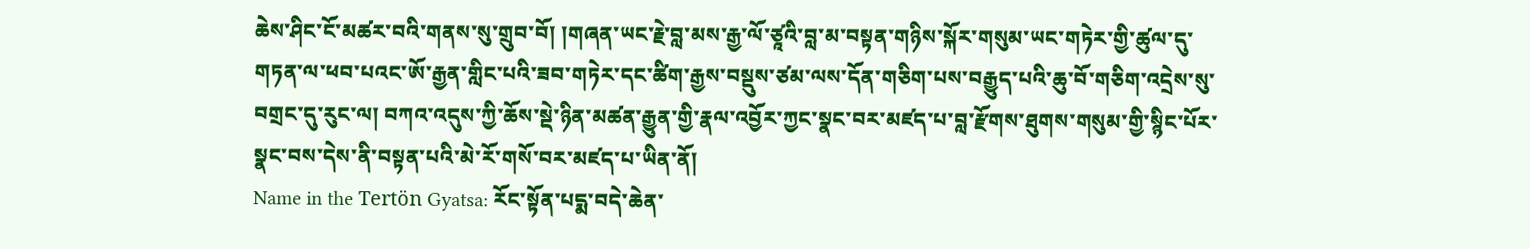ཆེས་ཤིང་ངོ་མཚར་བའི་གནས་སུ་གྲུབ་བོ། །གཞན་ཡང་རྗེ་བླ་མས་རྒྱ་ལོ་ཙཱའི་བླ་མ་བསྟན་གཉིས་སྐོར་གསུམ་ཡང་གཏེར་གྱི་ཚུལ་དུ་གཏན་ལ་ཕབ་པའང་ཨོ་རྒྱན་གླིང་པའི་ཟབ་གཏེར་དང་ཚིག་རྒྱས་བསྡུས་ཙམ་ལས་དོན་གཅིག་པས་བརྒྱུད་པའི་ཆུ་བོ་གཅིག་འདྲེས་སུ་བགྲང་དུ་རུང་ལ། བཀའ་འདུས་ཀྱི་ཆོས་སྡེ་ཉིན་མཚན་རྒྱུན་གྱི་རྣལ་འབྱོར་ཀྱང་སྣང་བར་མཛད་པ་བླ་རྫོགས་ཐུགས་གསུམ་གྱི་སྙིང་པོར་སྣང་བས་དེས་ནི་བསྟན་པའི་མེ་རོ་གསོ་བར་མཛད་པ་ཡིན་ནོ།
Name in the Tertön Gyatsa: རོང་སྟོན་པདྨ་བདེ་ཆེན་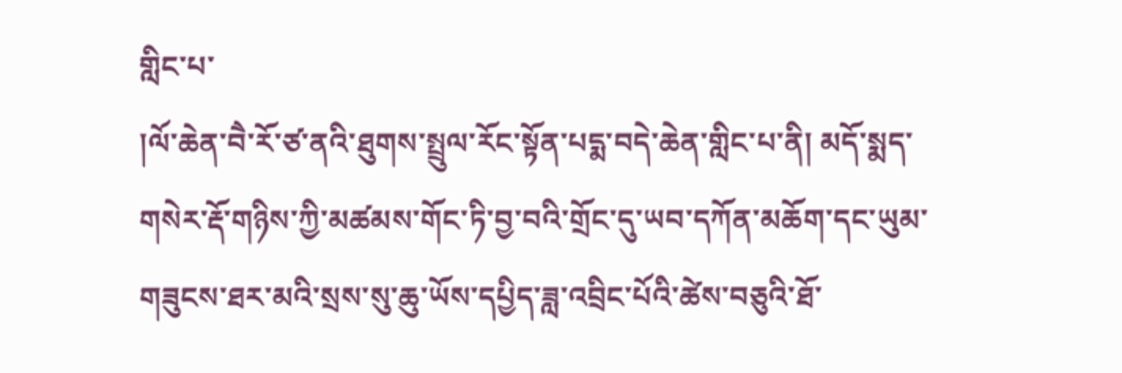གླིང་པ་
།ལོ་ཆེན་བཻ་རོ་ཙ་ནའི་ཐུགས་སྤྲུལ་རོང་སྟོན་པདྨ་བདེ་ཆེན་གླིང་པ་ནི། མདོ་སྨད་གསེར་རྡོ་གཉིས་ཀྱི་མཚམས་གོང་ཏི་བྱ་བའི་གྲོང་དུ་ཡབ་དཀོན་མཆོག་དང་ཡུམ་གཟུངས་ཐར་མའི་སྲས་སུ་ཆུ་ཡོས་དཔྱིད་ཟླ་འབྲིང་པོའི་ཚེས་བཅུའི་ཐོ་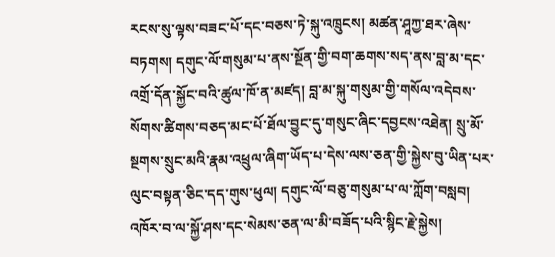རངས་སུ་ལྟས་བཟང་པོ་དང་བཅས་ཏེ་སྐུ་འཁྲུངས། མཚན་ཤཱཀྱ་ཐར་ཞེས་བཏགས། དགུང་ལོ་གསུམ་པ་ནས་སྔོན་གྱི་བག་ཆགས་སད་ནས་བླ་མ་དང་འགྲོ་དོན་སྐྱོང་བའི་ཚུལ་ཁོ་ན་མཛད། བླ་མ་སྐུ་གསུམ་གྱི་གསོལ་འདེབས་སོགས་ཚིགས་བཅད་མང་པོ་ཐོལ་བྱུང་དུ་གསུང་ཞིང་དབྱངས་འཐེན། སྲུ་མོ་སྔགས་སྲུང་མའི་རྣམ་འཕྲུལ་ཞིག་ཡོད་པ་དེས་ལས་ཅན་གྱི་སྐྱེས་བུ་ཡིན་པར་ལུང་བསྟན་ཅིང་དད་གུས་ཕུལ། དགུང་ལོ་བཅུ་གསུམ་པ་ལ་ཀློག་བསླབ། འཁོར་བ་ལ་སྐྱོ་ཤས་དང་སེམས་ཅན་ལ་མི་བཟོད་པའི་སྙིང་རྗེ་སྐྱེས།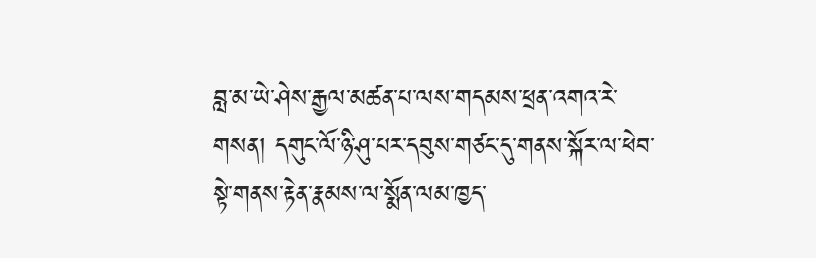བླ་མ་ཡེ་ཤེས་རྒྱལ་མཚན་པ་ལས་གདམས་ཕྲན་འགའ་རེ་གསན། དགུང་ལོ་ཉི་ཤུ་པར་དབུས་གཙང་དུ་གནས་སྐོར་ལ་ཕེབ་སྟེ་གནས་རྟེན་རྣམས་ལ་སྨོན་ལམ་ཁྱད་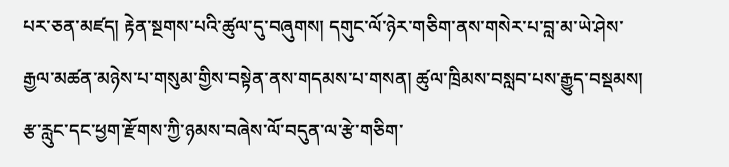པར་ཅན་མཛད། རྟེན་སྔགས་པའི་ཚུལ་དུ་བཞུགས། དགུང་ལོ་ཉེར་གཅིག་ནས་གསེར་པ་བླ་མ་ཡེ་ཤེས་རྒྱལ་མཚན་མཉེས་པ་གསུམ་གྱིས་བསྟེན་ནས་གདམས་པ་གསན། ཚུལ་ཁྲིམས་བསླབ་པས་རྒྱུད་བསྡམས། རྩ་རླུང་དང་ཕྱག་རྫོགས་ཀྱི་ཉམས་བཞེས་ལོ་བདུན་ལ་རྩེ་གཅིག་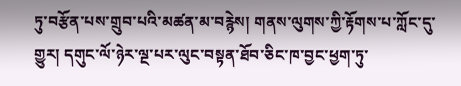ཏུ་བརྩོན་པས་གྲུབ་པའི་མཚན་མ་བརྙེས། གནས་ལུགས་ཀྱི་རྟོགས་པ་ཀློང་དུ་གྱུར། དགུང་ལོ་ཉེར་ལྔ་པར་ལུང་བསྟན་ཐོབ་ཅིང་ཁ་བྱང་ཕྱག་ཏུ་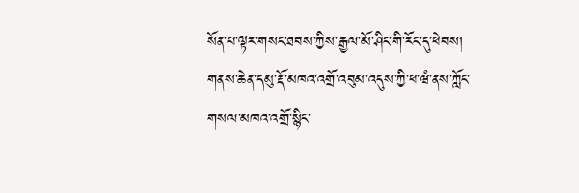སོན་པ་ལྟར་གསང་ཐབས་ཀྱིས་རྒྱལ་མོ་ཤིང་གི་རོང་དུ་ཕེབས། གནས་ཆེན་དམུ་རྡོ་མཁའ་འགྲོ་འབུམ་འདུས་ཀྱི་ཕ་ཝཾ་ནས་ཀློང་གསལ་མཁའ་འགྲོ་སྙིང་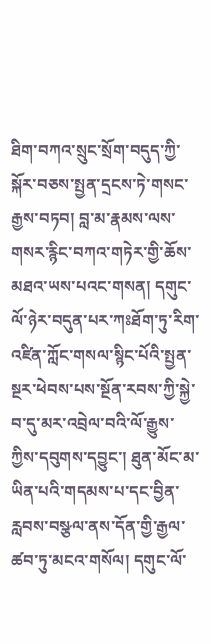ཐིག་བཀའ་སྲུང་སྲོག་བདུད་ཀྱི་སྐོར་བཅས་སྤྱན་དྲངས་ཏེ་གསང་རྒྱས་བཏབ། བླ་མ་རྣམས་ལས་གསར་རྙིང་བཀའ་གཏེར་གྱི་ཆོས་མཐའ་ཡས་པའང་གསན། དགུང་ལོ་ཉེར་བདུན་པར་ཀཿཐོག་ཏུ་རིག་འཛིན་ཀློང་གསལ་སྙིང་པོའི་སྤྱན་སྔར་ཕེབས་པས་སྔོན་རབས་ཀྱི་སྐྱེ་བ་དུ་མར་འབྲེལ་བའི་ལོ་རྒྱུས་ཀྱིས་དབུགས་དབྱུང་། ཐུན་མོང་མ་ཡིན་པའི་གདམས་པ་དང་བྱིན་རླབས་བསྩལ་ནས་དོན་གྱི་རྒྱལ་ཚབ་ཏུ་མངའ་གསོལ། དགུང་ལོ་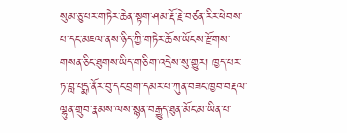སུམ་ཅུ་པར་གཏེར་ཆེན་སྟག་ཤམ་རྡོ་རྗེ་བཙན་རིར་ཕེབས་པ་དང་མཇལ་ནས་ཉིད་ཀྱི་གཏེར་ཆོས་ཡོངས་རྫོགས་གསན་ཅིང་ཐུགས་ཡིད་གཅིག་འདྲེས་སུ་གྱུར། ཁྱད་པར་ཏ་བླ་པདྨ་ནོར་བུ་དང་བྲག་དམར་པ་ཀུན་བཟང་ཁྱབ་བརྡལ་ལྷུན་གྲུབ་རྣམས་ལས་སྙན་བརྒྱུད་ཐུན་མོང་མ་ཡིན་པ་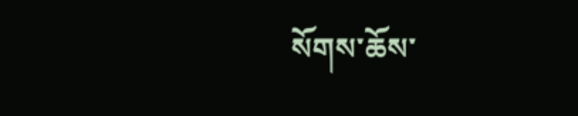སོགས་ཆོས་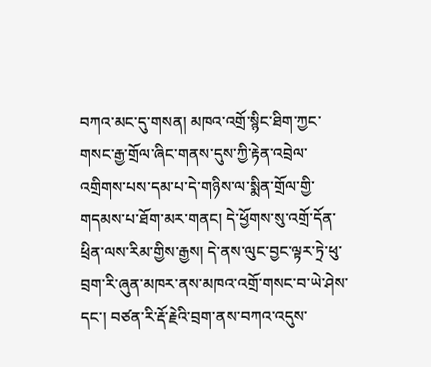བཀའ་མང་དུ་གསན། མཁའ་འགྲོ་སྙིང་ཐིག་ཀྱང་གསང་རྒྱ་གྲོལ་ཞིང་གནས་དུས་ཀྱི་རྟེན་འབྲེལ་འགྲིགས་པས་དམ་པ་དེ་གཉིས་ལ་སྨིན་གྲོལ་གྱི་གདམས་པ་ཐོག་མར་གནང། དེ་ཕྱོགས་སུ་འགྲོ་དོན་ཕྲིན་ལས་རིམ་གྱིས་རྒྱས། དེ་ནས་ལུང་བྱང་ལྟར་ཏྲེ་ཕུ་བྲག་རི་ཞུན་མཁར་ནས་མཁའ་འགྲོ་གསང་བ་ཡེ་ཤེས་དང་། བཙན་རི་རྡོ་རྗེའི་བྲག་ནས་བཀའ་འདུས་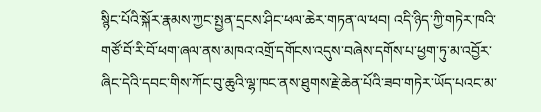སྙིང་པོའི་སྐོར་རྣམས་ཀྱང་སྤྱན་དྲངས་ཤིང་ཕལ་ཆེར་གཏན་ལ་ཕབ། འདི་ཉིད་ཀྱི་གཏེར་ཁའི་གཙོ་བོ་རི་བོ་ཕག་ཞལ་ནས་མཁའ་འགྲོ་དགོངས་འདུས་བཞེས་དགོས་པ་ཕྱག་ཏུ་མ་འབྱོར་ཞིང་དེའི་དབང་གིས་ཀོང་བུ་ཆུའི་ལྷ་ཁང་ནས་ཐུགས་རྗེ་ཆེན་པོའི་ཟབ་གཏེར་ཡོད་པའང་མ་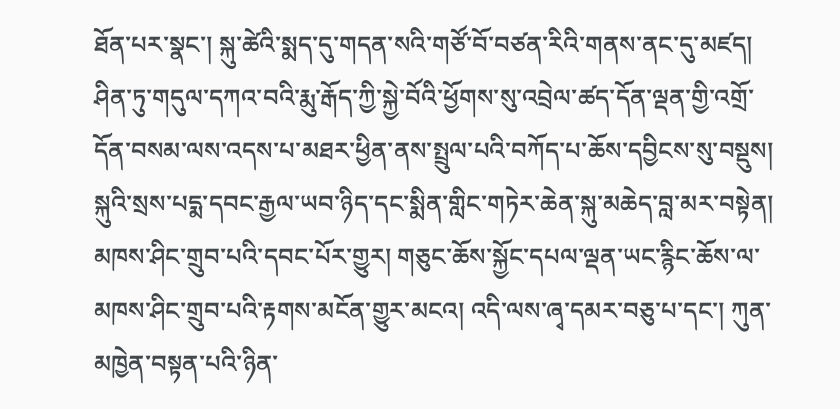ཐོན་པར་སྣང་། སྐུ་ཚེའི་སྨད་དུ་གདན་སའི་གཙོ་བོ་བཙན་རིའི་གནས་ནང་དུ་མཛད། ཤིན་ཏུ་གདུལ་དཀའ་བའི་རྨུ་རྒོད་ཀྱི་སྐྱེ་བོའི་ཕྱོགས་སུ་འབྲེལ་ཚད་དོན་ལྡན་གྱི་འགྲོ་དོན་བསམ་ལས་འདས་པ་མཐར་ཕྱིན་ནས་སྤྲུལ་པའི་བཀོད་པ་ཆོས་དབྱིངས་སུ་བསྡུས། སྐུའི་སྲས་པདྨ་དབང་རྒྱལ་ཡབ་ཉིད་དང་སྨིན་གླིང་གཏེར་ཆེན་སྐུ་མཆེད་བླ་མར་བསྟེན། མཁས་ཤིང་གྲུབ་པའི་དབང་པོར་གྱུར། གཅུང་ཆོས་སྐྱོང་དཔལ་ལྡན་ཡང་རྙིང་ཆོས་ལ་མཁས་ཤིང་གྲུབ་པའི་རྟགས་མངོན་གྱུར་མངའ། འདི་ལས་ཞྭ་དམར་བཅུ་པ་དང་། ཀུན་མཁྱེན་བསྟན་པའི་ཉིན་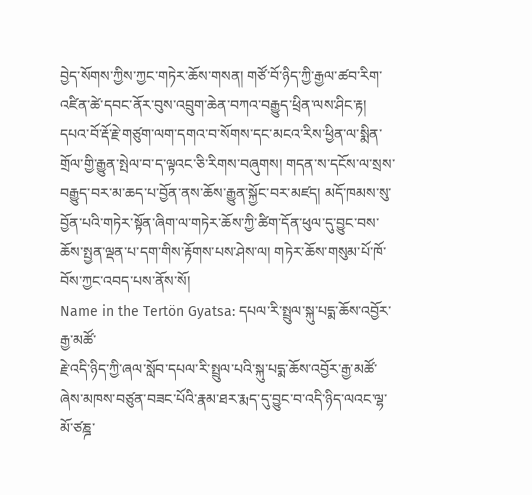བྱེད་སོགས་ཀྱིས་ཀྱང་གཏེར་ཆོས་གསན། གཙོ་བོ་ཉིད་ཀྱི་རྒྱལ་ཚབ་རིག་འཛིན་ཚེ་དབང་ནོར་བུས་འབྲུག་ཆེན་བཀའ་བརྒྱུད་ཕྲིན་ལས་ཤིང་རྟ། དཔའ་བོ་རྡོ་རྗེ་གཙུག་ལག་དགའ་བ་སོགས་དང་མངའ་རིས་ཕྱིན་ལ་སྨིན་གྲོལ་གྱི་རྒྱུན་སྤེལ་བ་ད་ལྟའང་ཅི་རིགས་བཞུགས། གདན་ས་དངོས་ལ་སྲས་བརྒྱུད་བར་མ་ཆད་པ་བྱོན་ནས་ཆོས་རྒྱུན་སྐྱོང་བར་མཛད། མདོ་ཁམས་སུ་བྱོན་པའི་གཏེར་སྟོན་ཞིག་ལ་གཏེར་ཆོས་ཀྱི་ཚིག་དོན་ཕུལ་དུ་བྱུང་བས་ཆོས་སྤྱན་ལྡན་པ་དག་གིས་རྟོགས་པས་ཤེས་ལ། གཏེར་ཆོས་གསུམ་པོ་ཁོ་བོས་ཀྱང་འབད་པས་ནོས་སོ།
Name in the Tertön Gyatsa: དཔལ་རི་སྤྲུལ་སྐུ་པདྨ་ཆོས་འབྱོར་རྒྱ་མཚོ་
རྗེ་འདི་ཉིད་ཀྱི་ཞལ་སློབ་དཔལ་རི་སྤྲུལ་པའི་སྐུ་པདྨ་ཆོས་འབྱོར་རྒྱ་མཚོ་ཞེས་མཁས་བཙུན་བཟང་པོའི་རྣམ་ཐར་རྨད་དུ་བྱུང་བ་འདི་ཉིད་ལའང་ལྷ་མོ་ཙཎྜ་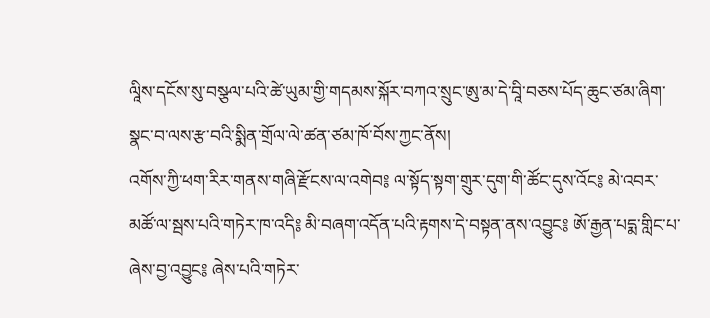ལཱིས་དངོས་སུ་བསྩལ་པའི་ཚེ་ཡུམ་གྱི་གདམས་སྐོར་བཀའ་སྲུང་ཨུ་མ་དེ་བཱི་བཅས་པོད་ཆུང་ཙམ་ཞིག་སྣང་བ་ལས་རྩ་བའི་སྨིན་གྲོལ་ལེ་ཚན་ཙམ་ཁོ་བོས་ཀྱང་ནོས།
འགོས་ཀྱི་ཕག་རིར་གནས་གཞི་རྫོངས་ལ་འགེབ༔ ལ་སྟོད་སྟག་གྲུར་དུག་གི་ཚོང་དུས་འོང༔ མེ་འབར་མཚོ་ལ་སྦས་པའི་གཏེར་ཁ་འདི༔ མི་བཞག་འདོན་པའི་རྟགས་དེ་བསྟན་ནས་འབྱུང༔ ཨོ་རྒྱན་པདྨ་གླིང་པ་ཞེས་བྱ་འབྱུང༔ ཞེས་པའི་གཏེར་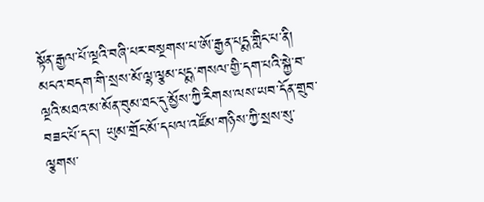སྟོན་རྒྱལ་པོ་ལྔའི་བཞི་པར་བསྔགས་པ་ཨོ་རྒྱན་པདྨ་གླིང་པ་ནི། མངའ་བདག་གི་སྲས་མོ་ལྷ་ལྕམ་པདྨ་གསལ་གྱི་དག་པའི་སྐྱེ་བ་ལྔའི་མཐའ་མ་མོན་བུམ་ཐང་དུ་མྱོས་ཀྱི་རིགས་ལས་ཡབ་དོན་གྲུབ་བཟང་པོ་དང་། ཡུམ་གྲོང་མོ་དཔལ་འཛོམ་གཉིས་ཀྱི་སྲས་སུ་ལྕགས་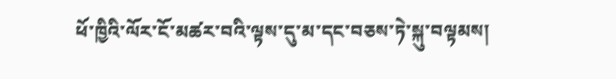ཕོ་ཁྱིའི་ལོར་ངོ་མཚར་བའི་ལྟས་དུ་མ་དང་བཅས་ཏེ་སྐུ་བལྟམས།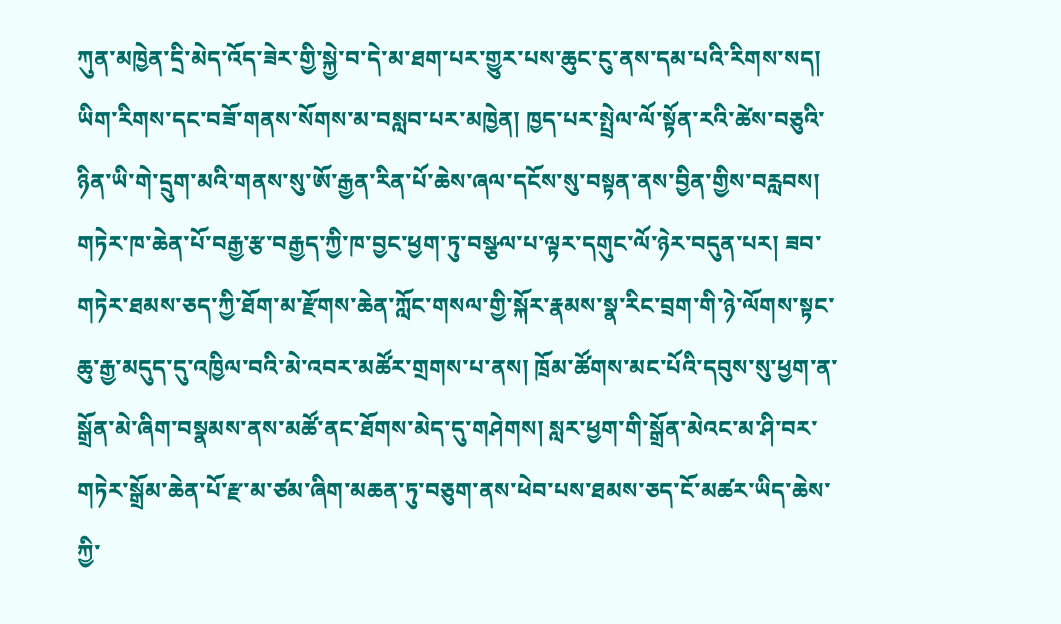ཀུན་མཁྱེན་དྲི་མེད་འོད་ཟེར་གྱི་སྐྱེ་བ་དེ་མ་ཐག་པར་གྱུར་པས་ཆུང་ངུ་ནས་དམ་པའི་རིགས་སད། ཡིག་རིགས་དང་བཟོ་གནས་སོགས་མ་བསླབ་པར་མཁྱེན། ཁྱད་པར་སྤྲེལ་ལོ་སྟོན་རའི་ཚེས་བཅུའི་ཉིན་ཡི་གེ་དྲུག་མའི་གནས་སུ་ཨོ་རྒྱན་རིན་པོ་ཆེས་ཞལ་དངོས་སུ་བསྟན་ནས་བྱིན་གྱིས་བརླབས། གཏེར་ཁ་ཆེན་པོ་བརྒྱ་རྩ་བརྒྱད་ཀྱི་ཁ་བྱང་ཕྱག་ཏུ་བསྩལ་པ་ལྟར་དགུང་ལོ་ཉེར་བདུན་པར། ཟབ་གཏེར་ཐམས་ཅད་ཀྱི་ཐོག་མ་རྫོགས་ཆེན་ཀློང་གསལ་གྱི་སྐོར་རྣམས་སྣ་རིང་བྲག་གི་ཉེ་ལོགས་སྟང་ཆུ་རྒྱ་མདུད་དུ་འཁྱིལ་བའི་མེ་འབར་མཚོར་གྲགས་པ་ནས། ཁྲོམ་ཚོགས་མང་པོའི་དབུས་སུ་ཕྱག་ན་སྒྲོན་མེ་ཞིག་བསྣམས་ནས་མཚོ་ནང་ཐོགས་མེད་དུ་གཤེགས། སླར་ཕྱག་གི་སྒྲོན་མེའང་མ་ཤི་བར་གཏེར་སྒྲོམ་ཆེན་པོ་རྫ་མ་ཙམ་ཞིག་མཆན་ཏུ་བཅུག་ནས་ཕེབ་པས་ཐམས་ཅད་ངོ་མཚར་ཡིད་ཆེས་ཀྱི་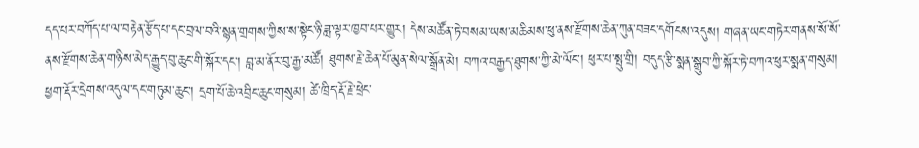དད་པར་བཀོད་པ་ལ་བརྟེན་རྩོད་པ་དང་བྲལ་བའི་སྙན་གྲགས་ཀྱིས་ས་སྟེང་ཉི་ཟླ་ལྟར་ཁྱབ་པར་གྱུར། དེས་མཚོན་ཏེ་བསམ་ཡས་མཆིམས་ཕུ་ནས་རྫོགས་ཆེན་ཀུན་བཟང་དགོངས་འདུས། གཞན་ཡང་གཏེར་གནས་སོ་སོ་ནས་རྫོགས་ཆེན་གཉིས་མེད་རྒྱུད་བུ་ཆུང་གི་སྐོར་དང་། བླ་མ་ནོར་བུ་རྒྱ་མཚོ། ཐུགས་རྗེ་ཆེན་པོ་མུན་སེལ་སྒྲོན་མེ། བཀའ་བརྒྱད་ཐུགས་ཀྱི་མེ་ལོང་། ཕུར་པ་སྤུ་གྲི། བདུད་རྩི་སྨན་སྒྲུབ་ཀྱི་སྐོར་ཏེ་བཀའ་ཕུར་སྨན་གསུམ། ཕྱག་རྡོར་དྲེགས་འདུལ་དང་གཏུམ་ཆུང་། དྲག་པོ་ཆེ་འབྲིང་ཆུང་གསུམ། ཚེ་ཁྲིད་རྡོ་རྗེ་ཕྲེང་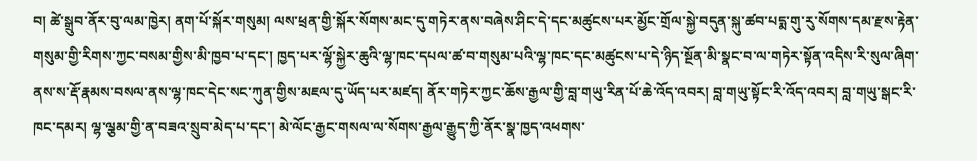བ། ཚེ་སྒྲུབ་ནོར་བུ་ལམ་ཁྱེར། ནག་པོ་སྐོར་གསུམ། ལས་ཕྲན་གྱི་སྐོར་སོགས་མང་དུ་གཏེར་ནས་བཞེས་ཤིང་དེ་དང་མཚུངས་པར་མྱོང་གྲོལ་སྐྱེ་བདུན་སྐུ་ཚབ་པདྨ་གུ་རུ་སོགས་དམ་རྫས་རྟེན་གསུམ་གྱི་རིགས་ཀྱང་བསམ་གྱིས་མི་ཁྱབ་པ་དང་། ཁྱད་པར་ལྷོ་སྐྱེར་ཆུའི་ལྷ་ཁང་དཔལ་ཚ་བ་གསུམ་པའི་ལྷ་ཁང་དང་མཚུངས་པ་དེ་ཉིད་སྔོན་མི་སྣང་བ་ལ་གཏེར་སྟོན་འདིས་རི་སུལ་ཞིག་ནས་ས་རྡོ་རྣམས་བསལ་ནས་ལྷ་ཁང་དེང་སང་ཀུན་གྱིས་མཇལ་དུ་ཡོད་པར་མཛད། ནོར་གཏེར་ཀྱང་ཆོས་རྒྱལ་གྱི་བླ་གཡུ་རིན་པོ་ཆེ་འོད་འབར། བླ་གཡུ་སྟོང་རི་འོད་འབར། བླ་གཡུ་སྒང་རི་ཁང་དམར། ལྷ་ལྕམ་གྱི་ན་བཟའ་སྲུབ་མེད་པ་དང་། མེ་ལོང་རྒྱང་གསལ་ལ་སོགས་རྒྱལ་རྒྱུད་ཀྱི་ནོར་སྣ་ཁྱད་འཕགས་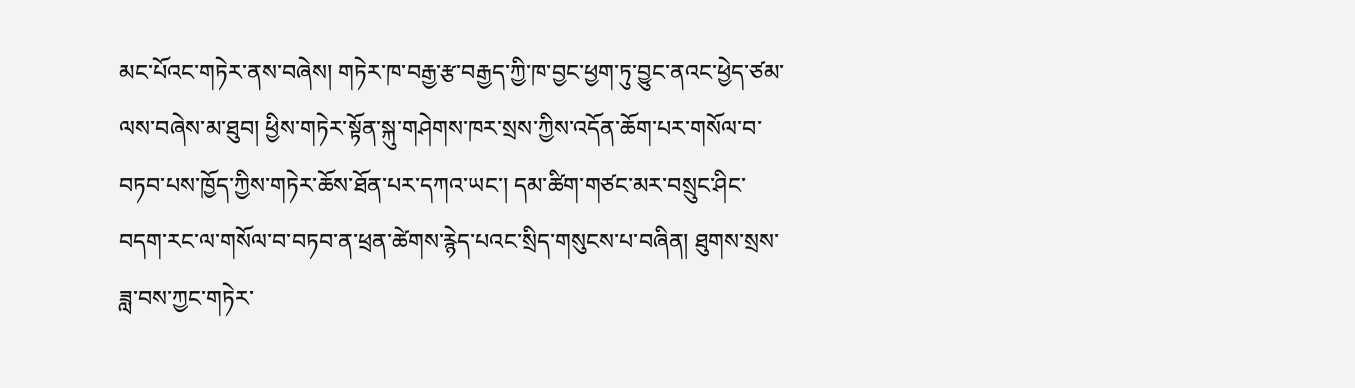མང་པོའང་གཏེར་ནས་བཞེས། གཏེར་ཁ་བརྒྱ་རྩ་བརྒྱད་ཀྱི་ཁ་བྱང་ཕྱག་ཏུ་བྱུང་ནའང་ཕྱེད་ཙམ་ལས་བཞེས་མ་ཐུབ། ཕྱིས་གཏེར་སྟོན་སྐུ་གཤེགས་ཁར་སྲས་ཀྱིས་འདོན་ཆོག་པར་གསོལ་བ་བཏབ་པས་ཁྱོད་ཀྱིས་གཏེར་ཆོས་ཐོན་པར་དཀའ་ཡང་། དམ་ཚིག་གཙང་མར་བསྲུང་ཤིང་བདག་རང་ལ་གསོལ་བ་བཏབ་ན་ཕྲན་ཚེགས་རྙེད་པའང་སྲིད་གསུངས་པ་བཞིན། ཐུགས་སྲས་ཟླ་བས་ཀྱང་གཏེར་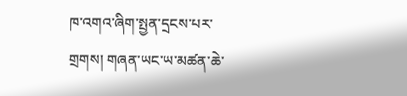ཁ་འགའ་ཞིག་སྤྱན་དྲངས་པར་གྲགས། གཞན་ཡང་ཡ་མཚན་ཆེ་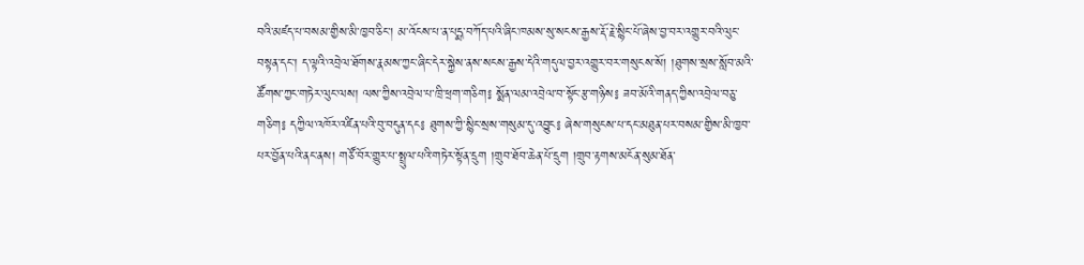བའི་མཛད་པ་བསམ་གྱིས་མི་ཁྱབ་ཅིང་། མ་འོངས་པ་ན་པདྨ་བཀོད་པའི་ཞིང་ཁམས་སུ་སངས་རྒྱས་རྡོ་རྗེ་སྙིང་པོ་ཞེས་བྱ་བར་འགྱུར་བའི་ལུང་བསྟན་དང་། ད་ལྟའི་འབྲེལ་ཐོགས་རྣམས་ཀྱང་ཞིང་དེར་སྐྱེས་ནས་སངས་རྒྱས་དེའི་གདུལ་བྱར་འགྱུར་བར་གསུངས་སོ། །ཐུགས་སྲས་སློབ་མའི་ཚོགས་ཀྱང་གཏེར་ལུང་ལས། ལས་ཀྱིས་འབྲེལ་པ་ཁྲི་ཕྲག་གཅིག༔ སྨོན་ལམ་འབྲེལ་བ་སྟོང་རྩ་གཉིས༔ ཟབ་མོའི་གནད་ཀྱིས་འབྲེལ་བཅུ་གཅིག༔ དཀྱིལ་འཁོར་འཛིན་པའི་བུ་བདུན་དང༔ ཐུགས་ཀྱི་སྙིང་སྲས་གསུམ་དུ་འབྱུང༔ ཞེས་གསུངས་པ་དང་མཐུན་པར་བསམ་གྱིས་མི་ཁྱབ་པར་བྱོན་པའི་ནང་ནས། གཙོ་བོར་གྱུར་པ་སྤྲུལ་པའི་གཏེར་སྟོན་དྲུག །གྲུབ་ཐོབ་ཆེན་པོ་དྲུག །གྲུབ་རྟགས་མངོན་སུམ་ཐོན་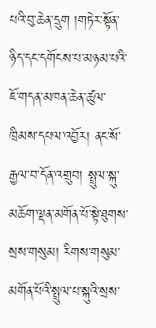པའི་བུ་ཆེན་དྲུག །གཏེར་སྟོན་ཉིད་དང་དགོངས་པ་མཉམ་པའི་ཇོ་གདན་མཁན་ཆེན་ཚུལ་ཁྲིམས་དཔལ་འབྱོར། ནང་སོ་རྒྱལ་བ་དོན་འགྲུབ། སྤྲུལ་སྐུ་མཆོག་ལྡན་མགོན་པོ་སྟེ་ཐུགས་སྲས་གསུམ། རིགས་གསུམ་མགོན་པོའི་སྤྲུལ་པ་སྐུའི་སྲས་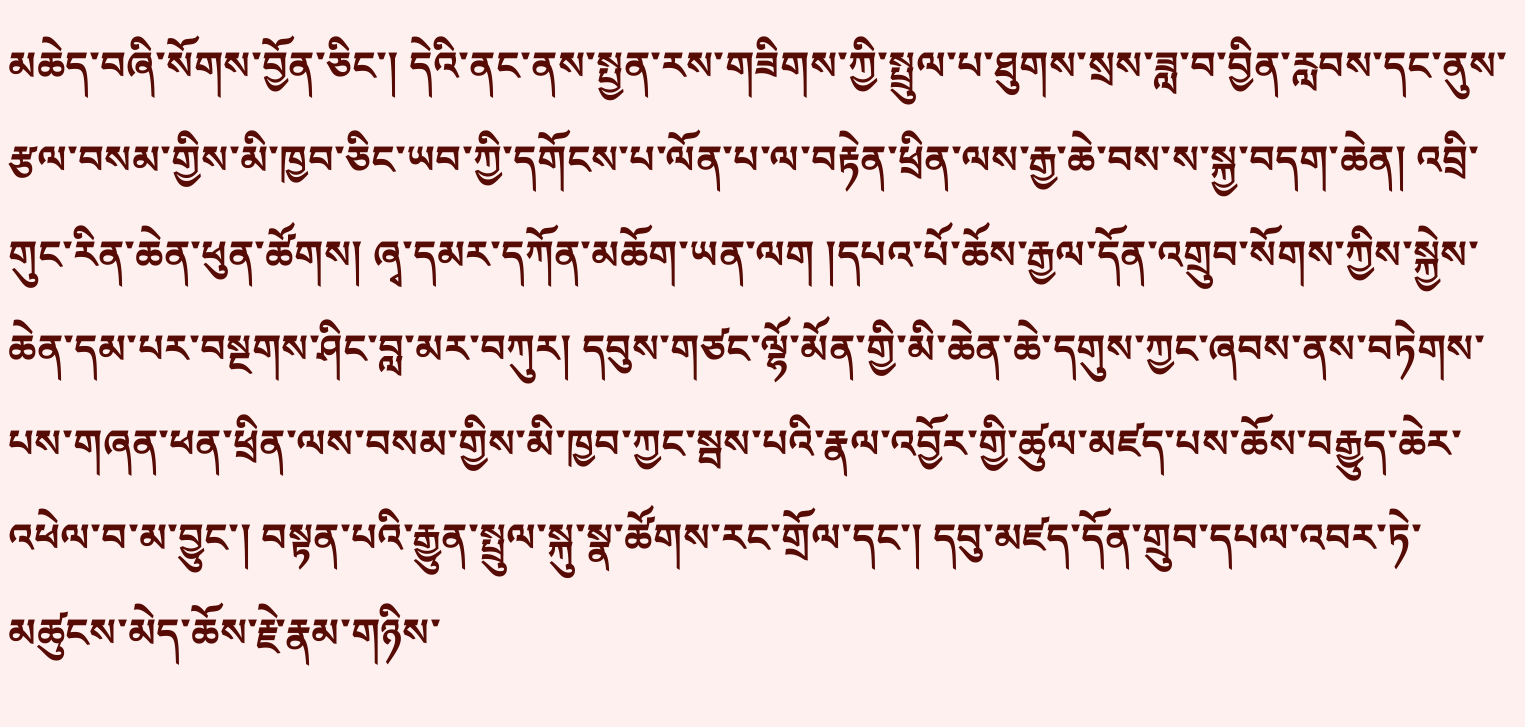མཆེད་བཞི་སོགས་བྱོན་ཅིང་། དེའི་ནང་ནས་སྤྱན་རས་གཟིགས་ཀྱི་སྤྲུལ་པ་ཐུགས་སྲས་ཟླ་བ་བྱིན་རླབས་དང་ནུས་རྩལ་བསམ་གྱིས་མི་ཁྱབ་ཅིང་ཡབ་ཀྱི་དགོངས་པ་ལོན་པ་ལ་བརྟེན་ཕྲིན་ལས་རྒྱ་ཆེ་བས་ས་སྐྱ་བདག་ཆེན། འབྲི་གུང་རིན་ཆེན་ཕུན་ཚོགས། ཞྭ་དམར་དཀོན་མཆོག་ཡན་ལག །དཔའ་པོ་ཆོས་རྒྱལ་དོན་འགྲུབ་སོགས་ཀྱིས་སྐྱེས་ཆེན་དམ་པར་བསྔགས་ཤིང་བླ་མར་བཀུར། དབུས་གཙང་ལྷོ་མོན་གྱི་མི་ཆེན་ཆེ་དགུས་ཀྱང་ཞབས་ནས་བཏེགས་པས་གཞན་ཕན་ཕྲིན་ལས་བསམ་གྱིས་མི་ཁྱབ་ཀྱང་སྦས་པའི་རྣལ་འབྱོར་གྱི་ཚུལ་མཛད་པས་ཆོས་བརྒྱུད་ཆེར་འཕེལ་བ་མ་བྱུང་། བསྟན་པའི་རྒྱུན་སྤྲུལ་སྐུ་སྣ་ཚོགས་རང་གྲོལ་དང་། དབུ་མཛད་དོན་གྲུབ་དཔལ་འབར་ཏེ་མཚུངས་མེད་ཆོས་རྗེ་རྣམ་གཉིས་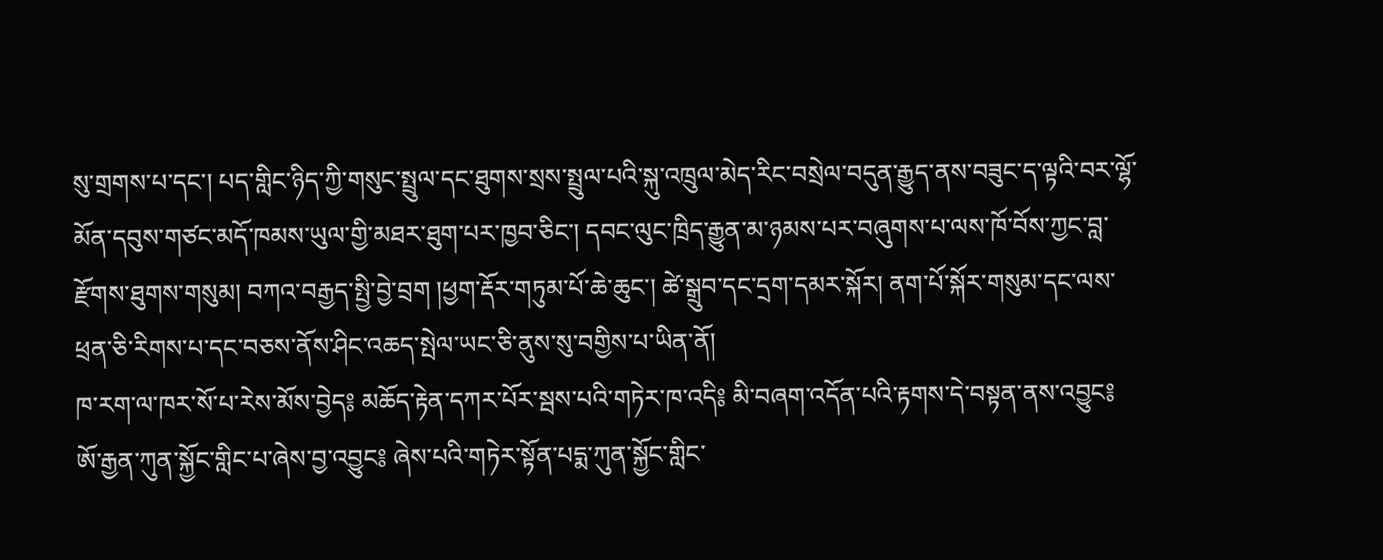སུ་གྲགས་པ་དང་། པད་གླིང་ཉིད་ཀྱི་གསུང་སྤྲུལ་དང་ཐུགས་སྲས་སྤྲུལ་པའི་སྐུ་འཁྲུལ་མེད་རིང་བསྲེལ་བདུན་རྒྱུད་ནས་བཟུང་ད་ལྟའི་བར་ལྷོ་མོན་དབུས་གཙང་མདོ་ཁམས་ཡུལ་གྱི་མཐར་ཐུག་པར་ཁྱབ་ཅིང་། དབང་ལུང་ཁྲིད་རྒྱུན་མ་ཉམས་པར་བཞུགས་པ་ལས་ཁོ་བོས་ཀྱང་བླ་རྫོགས་ཐུགས་གསུམ། བཀའ་བརྒྱད་སྤྱི་བྱེ་བྲག །ཕྱག་རྡོར་གཏུམ་པོ་ཆེ་ཆུང་། ཚེ་སྒྲུབ་དང་དྲག་དམར་སྐོར། ནག་པོ་སྐོར་གསུམ་དང་ལས་ཕྲན་ཅི་རིགས་པ་དང་བཅས་ནོས་ཤིང་འཆད་སྤེལ་ཡང་ཅི་ནུས་སུ་བགྱིས་པ་ཡིན་ནོ།
ཁ་རག་ལ་ཁར་སོ་པ་རེས་མོས་བྱེད༔ མཆོད་རྟེན་དཀར་པོར་སྦས་པའི་གཏེར་ཁ་འདི༔ མི་བཞག་འདོན་པའི་རྟགས་དེ་བསྟན་ནས་འབྱུང༔ ཨོ་རྒྱན་ཀུན་སྐྱོང་གླིང་པ་ཞེས་བྱ་འབྱུང༔ ཞེས་པའི་གཏེར་སྟོན་པདྨ་ཀུན་སྐྱོང་གླིང་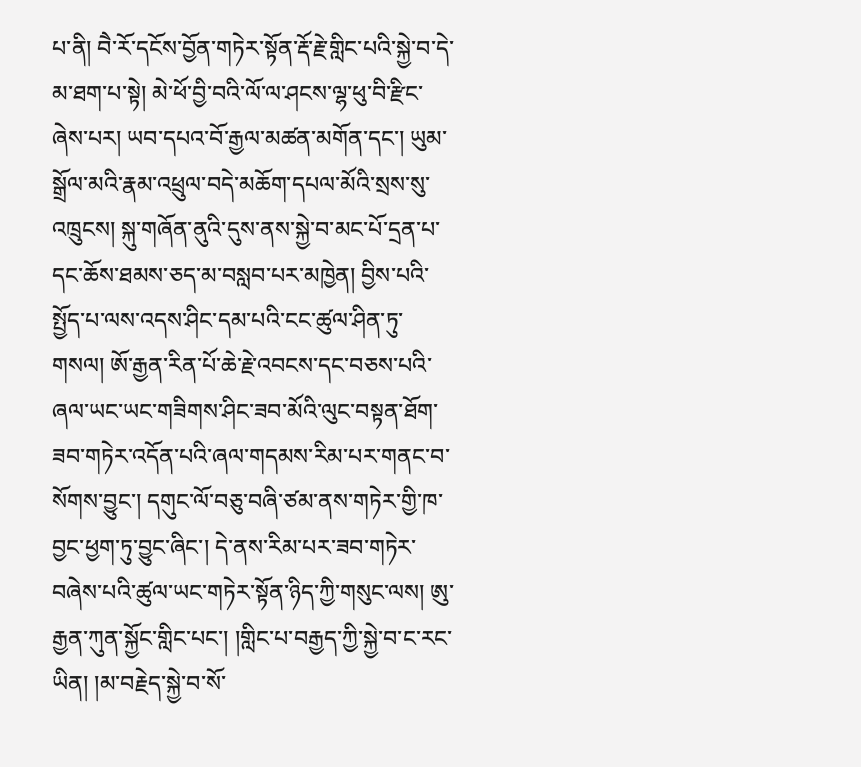པ་ནི། བཻ་རོ་དངོས་བྱོན་གཏེར་སྟོན་རྡོ་རྗེ་གླིང་པའི་སྐྱེ་བ་དེ་མ་ཐག་པ་སྟེ། མེ་ཕོ་བྱི་བའི་ལོ་ལ་ཤངས་ལྷ་ཕུ་བི་རྫིང་ཞེས་པར། ཡབ་དཔའ་བོ་རྒྱལ་མཚན་མགོན་དང་། ཡུམ་སྒྲོལ་མའི་རྣམ་འཕྲུལ་བདེ་མཆོག་དཔལ་མོའི་སྲས་སུ་འཁྲུངས། སྐུ་གཞོན་ནུའི་དུས་ནས་སྐྱེ་བ་མང་པོ་དྲན་པ་དང་ཆོས་ཐམས་ཅད་མ་བསླབ་པར་མཁྱེན། བྱིས་པའི་སྤྱོད་པ་ལས་འདས་ཤིང་དམ་པའི་ངང་ཚུལ་ཤིན་ཏུ་གསལ། ཨོ་རྒྱན་རིན་པོ་ཆེ་རྗེ་འབངས་དང་བཅས་པའི་ཞལ་ཡང་ཡང་གཟིགས་ཤིང་ཟབ་མོའི་ལུང་བསྟན་ཐོག་ཟབ་གཏེར་འདོན་པའི་ཞལ་གདམས་རིམ་པར་གནང་བ་སོགས་བྱུང་། དགུང་ལོ་བཅུ་བཞི་ཙམ་ནས་གཏེར་གྱི་ཁ་བྱང་ཕྱག་ཏུ་བྱུང་ཞིང་། དེ་ནས་རིམ་པར་ཟབ་གཏེར་བཞེས་པའི་ཚུལ་ཡང་གཏེར་སྟོན་ཉིད་ཀྱི་གསུང་ལས། ཨུ་རྒྱན་ཀུན་སྐྱོང་གླིང་པང་། །གླིང་པ་བརྒྱད་ཀྱི་སྐྱེ་བ་ང་རང་ཡིན། །མ་བརྗེད་སྐྱེ་བ་སོ་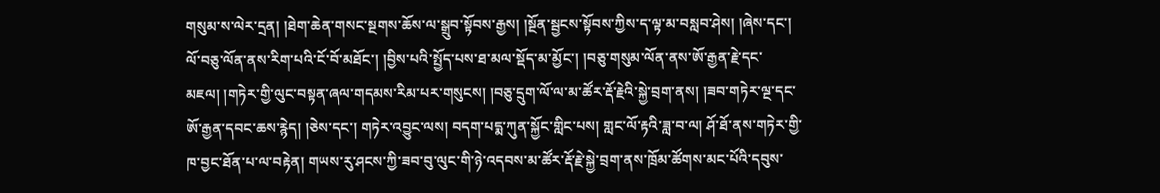གསུམ་ས་ལེར་དྲན། །ཐེག་ཆེན་གསང་སྔགས་ཆོས་ལ་སྒྲུབ་སྟོབས་རྒྱས། །སྔོན་སྦྱངས་སྟོབས་ཀྱིས་ད་ལྟ་མ་བསླབ་ཤེས། །ཞེས་དང་། ལོ་བཅུ་ལོན་ནས་རིག་པའི་ངོ་བོ་མཐོང་། །བྱིས་པའི་སྤྱོད་པས་ཐ་མལ་སྡོད་མ་མྱོང་། །བཅུ་གསུམ་ལོན་ནས་ཨོ་རྒྱན་རྗེ་དང་མཇལ། །གཏེར་གྱི་ལུང་བསྟན་ཞལ་གདམས་རིམ་པར་གསུངས། །བཅུ་དྲུག་ལོ་ལ་མ་ཚོར་རྡོ་རྗེའི་སྐྱེ་བྲག་ནས། །ཟབ་གཏེར་ལྔ་དང་ཨོ་རྒྱན་དབང་ཆས་རྙེད། །ཅེས་དང་། གཏེར་འབྱུང་ལས། བདག་པདྨ་ཀུན་སྐྱོང་གླིང་པས། གླང་ལོ་རྟའི་ཟླ་བ་ལ། ཤོ་ཐོ་ནས་གཏེར་གྱི་ཁ་བྱང་ཐོན་པ་ལ་བརྟེན། གཡས་རུ་ཤངས་ཀྱི་ཟབ་བུ་ལུང་གི་ཉེ་འདབས་མ་ཚོར་རྡོ་རྗེ་སྐྱེ་བྲག་ནས་ཁྲོམ་ཚོགས་མང་པོའི་དབུས་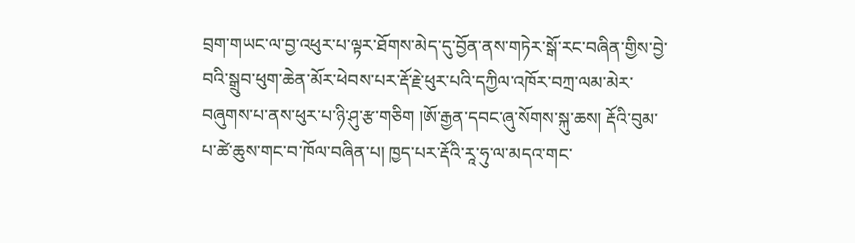བྲག་གཡང་ལ་བྱ་འཕུར་པ་ལྟར་ཐོགས་མེད་དུ་བྱོན་ནས་གཏེར་སྒོ་རང་བཞིན་གྱིས་བྱེ་བའི་སྒྲུབ་ཕུག་ཆེན་མོར་ཕེབས་པར་རྡོ་རྗེ་ཕུར་པའི་དཀྱིལ་འཁོར་བཀྲ་ལམ་མེར་བཞུགས་པ་ནས་ཕུར་པ་ཉི་ཤུ་རྩ་གཅིག །ཨོ་རྒྱན་དབང་ཞུ་སོགས་སྐུ་ཆས། རྡོའི་བུམ་པ་ཚེ་ཆུས་གང་བ་ཁོལ་བཞིན་པ། ཁྱད་པར་རྡོའི་རཱ་ཧུ་ལ་མདའ་གང་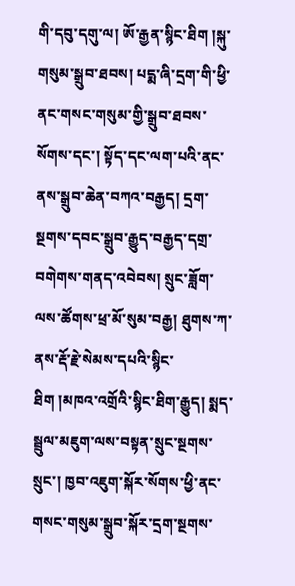གི་དབུ་དགུ་ལ། ཨོ་རྒྱན་སྙིང་ཐིག །སྐུ་གསུམ་སྒྲུབ་ཐབས། པདྨ་ཞི་དྲག་གི་ཕྱི་ནང་གསང་གསུམ་གྱི་སྒྲུབ་ཐབས་སོགས་དང་། སྟོད་དང་ལག་པའི་ནང་ནས་སྒྲུབ་ཆེན་བཀའ་བརྒྱད། དྲག་སྔགས་དབང་སྒྲུབ་རྒྱུད་བརྒྱད་དགྲ་བགེགས་གནད་འབེབས། སྲུང་ཟློག་ལས་ཚོགས་ཕྲ་མོ་སུམ་བརྒྱ། ཐུགས་ཀ་ནས་རྡོ་རྗེ་སེམས་དཔའི་སྙིང་ཐིག །མཁའ་འགྲོའི་སྙིང་ཐིག་རྒྱུད། སྨད་སྦྲུལ་མཇུག་ལས་བསྟན་སྲུང་སྔགས་སྲུང་། ཁྱབ་འཇུག་སྐོར་སོགས་ཕྱི་ནང་གསང་གསུམ་སྒྲུབ་སྐོར་དྲག་སྔགས་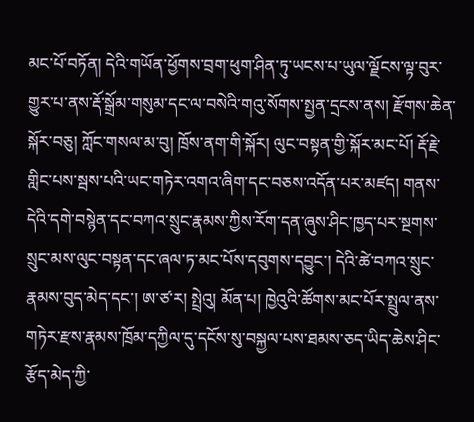མང་པོ་བཏོན། དེའི་གཡོན་ཕྱོགས་བྲག་ཕུག་ཤིན་ཏུ་ཡངས་པ་ཡུལ་ལྗོངས་ལྟ་བུར་གྱུར་པ་ནས་རྡོ་སྒྲོམ་གསུམ་དང་ལ་བསེའི་གའུ་སོགས་སྤྱན་དྲངས་ནས། རྫོགས་ཆེན་སྐོར་བཅུ། ཀློང་གསལ་མ་བུ། ཁྲོས་ནག་གི་སྐོར། ལུང་བསྟན་གྱི་སྐོར་མང་པོ། རྡོ་རྗེ་གླིང་པས་སྦས་པའི་ཡང་གཏེར་འགའ་ཞིག་དང་བཅས་འདོན་པར་མཛད། གནས་དེའི་དགེ་བསྙེན་དང་བཀའ་སྲུང་རྣམས་ཀྱིས་རོག་དན་ཞུས་ཤིང་ཁྱད་པར་སྔགས་སྲུང་མས་ལུང་བསྟན་དང་ཞལ་ཏ་མང་པོས་དབུགས་དབྱུང་། དེའི་ཚེ་བཀའ་སྲུང་རྣམས་བུད་མེད་དང་། ཨ་ཙ་ར། སྤྲེའུ། མོན་པ། ཁྱེའུའི་ཚོགས་མང་པོར་སྤྲུལ་ནས་གཏེར་རྫས་རྣམས་ཁྲོམ་དཀྱིལ་དུ་དངོས་སུ་བསྐྱལ་པས་ཐམས་ཅད་ཡིད་ཆེས་ཤིང་རྩོད་མེད་ཀྱི་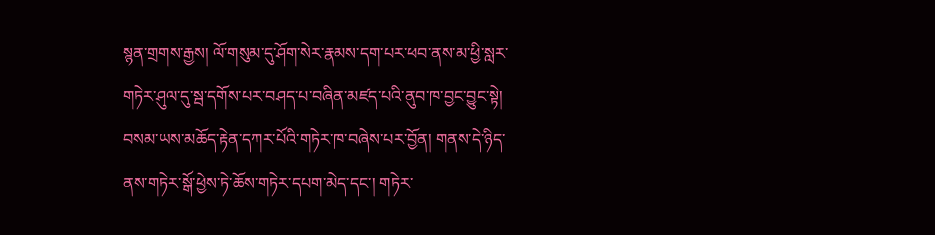སྙན་གྲགས་རྒྱས། ལོ་གསུམ་དུ་ཤོག་སེར་རྣམས་དག་པར་ཕབ་ནས་མ་ཕྱི་སླར་གཏེར་ཤུལ་དུ་སྦ་དགོས་པར་བཤད་པ་བཞིན་མཛད་པའི་ནུབ་ཁ་བྱང་བྱུང་སྟེ། བསམ་ཡས་མཆོད་རྟེན་དཀར་པོའི་གཏེར་ཁ་བཞེས་པར་བྱོན། གནས་དེ་ཉིད་ནས་གཏེར་སྒོ་ཕྱེས་ཏེ་ཆོས་གཏེར་དཔག་མེད་དང་། གཏེར་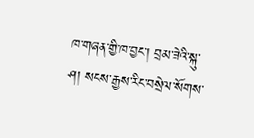ཁ་གཞན་གྱི་ཁ་བྱང་། བྲམ་ཟེའི་སྐུ་ཤ། སངས་རྒྱས་རིང་བསྲེལ་སོགས་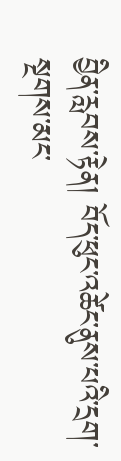བྱིན་རླབས་རྟེན། བོད་ཕུང་འཚེང་ནུས་པའི་དྲག་སྔགས་མང་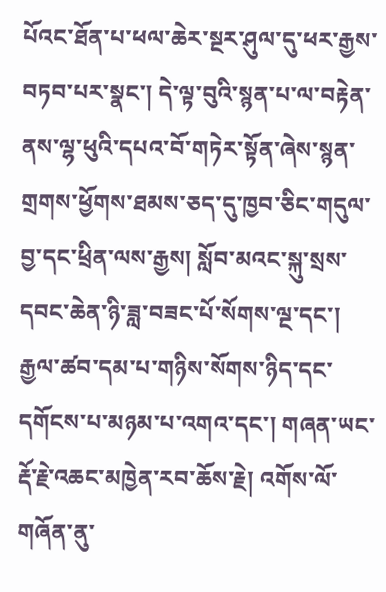པོའང་ཐོན་པ་ཕལ་ཆེར་སྔར་ཤུལ་དུ་ཕར་རྒྱས་བཏབ་པར་སྣང་། དེ་ལྟ་བུའི་སྙན་པ་ལ་བརྟེན་ནས་ལྷ་ཕུའི་དཔའ་བོ་གཏེར་སྟོན་ཞེས་སྙན་གྲགས་ཕྱོགས་ཐམས་ཅད་དུ་ཁྱབ་ཅིང་གདུལ་བྱ་དང་ཕྲིན་ལས་རྒྱས། སློབ་མའང་སྐུ་སྲས་དབང་ཆེན་ཉི་ཟླ་བཟང་པོ་སོགས་ལྔ་དང་། རྒྱལ་ཚབ་དམ་པ་གཉིས་སོགས་ཉིད་དང་དགོངས་པ་མཉམ་པ་འགའ་དང་། གཞན་ཡང་རྡོ་རྗེ་འཆང་མཁྱེན་རབ་ཆོས་རྗེ། འགོས་ལོ་གཞོན་ནུ་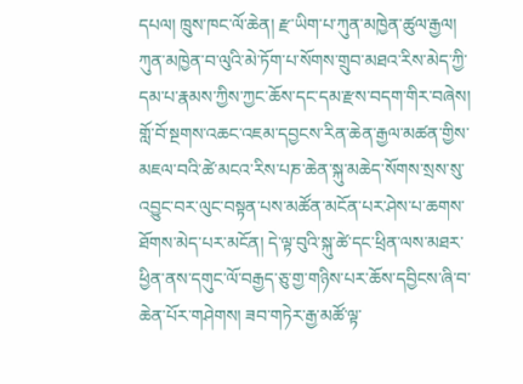དཔལ། ཁྲུས་ཁང་ལོ་ཆེན། རྫ་ཡིག་པ་ཀུན་མཁྱེན་ཚུལ་རྒྱལ། ཀུན་མཁྱེན་བ་ལུའི་མེ་ཏོག་པ་སོགས་གྲུབ་མཐའ་རིས་མེད་ཀྱི་དམ་པ་རྣམས་ཀྱིས་ཀྱང་ཆོས་དང་དམ་རྫས་བདག་གིར་བཞེས། གློ་བོ་སྔགས་འཆང་འཇམ་དབྱངས་རིན་ཆེན་རྒྱལ་མཚན་གྱིས་མཇལ་བའི་ཚེ་མངའ་རིས་པཎ་ཆེན་སྐུ་མཆེད་སོགས་སྲས་སུ་འབྱུང་བར་ལུང་བསྟན་པས་མཚོན་མངོན་པར་ཤེས་པ་ཆགས་ཐོགས་མེད་པར་མངོན། དེ་ལྟ་བུའི་སྐུ་ཚེ་དང་ཕྲིན་ལས་མཐར་ཕྱིན་ནས་དགུང་ལོ་བརྒྱད་ཅུ་གྱ་གཉིས་པར་ཆོས་དབྱིངས་ཞི་བ་ཆེན་པོར་གཤེགས། ཟབ་གཏེར་རྒྱ་མཚོ་ལྟ་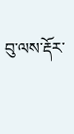བུ་ལས་རྡོར་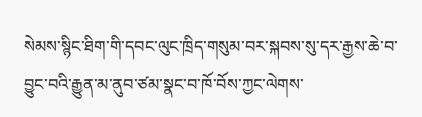སེམས་སྙིང་ཐིག་གི་དབང་ལུང་ཁྲིད་གསུམ་བར་སྐབས་སུ་དར་རྒྱས་ཆེ་བ་བྱུང་བའི་རྒྱུན་མ་ནུབ་ཙམ་སྣང་བ་ཁོ་བོས་ཀྱང་ལེགས་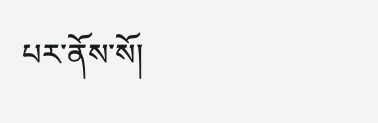པར་ནོས་སོ།